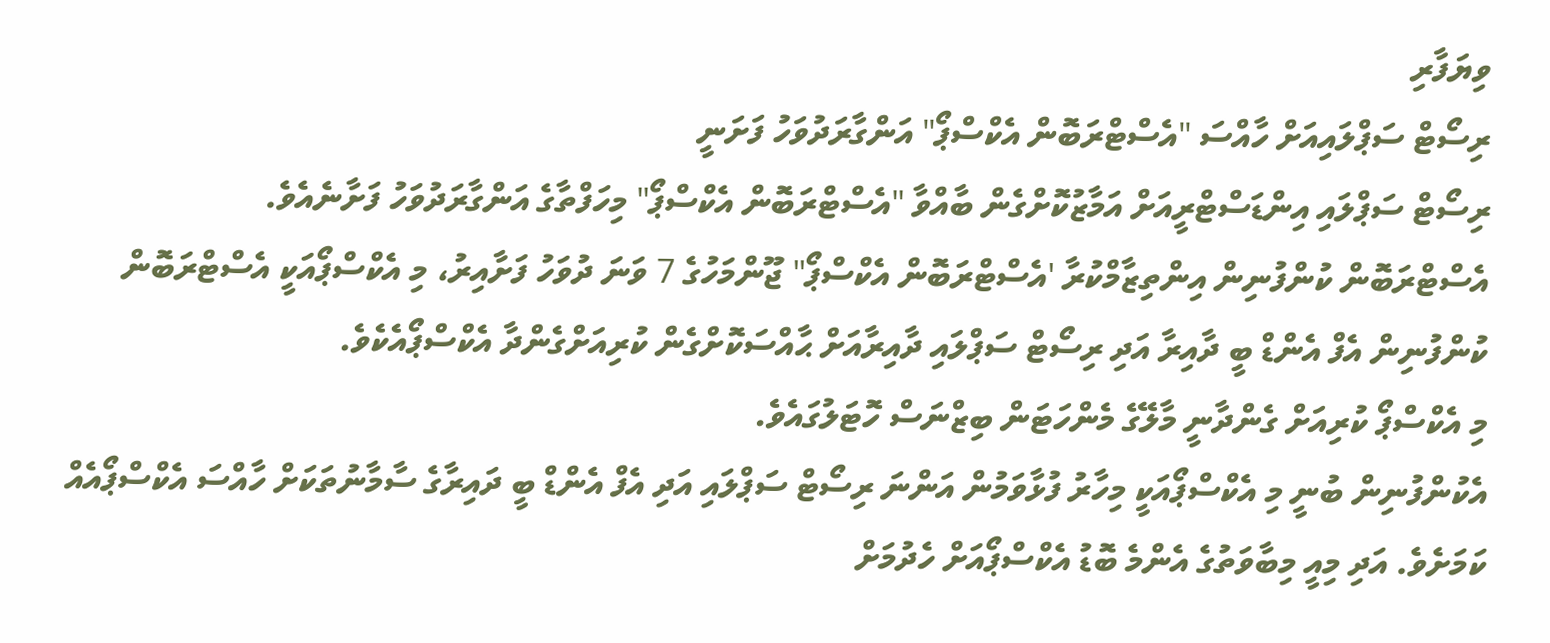ވިޔަފާރި
ރިސޯޓް ސަޕްލައިއަށް ހާއްސަ "އެސްޓްރަބޮން އެކްސްޕޯ" އަންގާރަދުވަހު ފަށަނީ
ރިސޯޓް ސަޕްލައި އިންޑަސްޓްރީއަށް އަމާޒުކޮށްގެން ބާއްވާ "އެސްޓްރަބޮން އެކްސްޕޯ" މިހަފްތާގެ އަންގާރަދުވަހު ފަށާނެއެވެ.
އެސްޓްރަބޮން ކުންފުނިން އިންތިޒާމްކުރާ 'އެސްޓްރަބޮން އެކްސްޕޯ" ޖޫންމަހުގެ 7 ވަނަ ދުވަހު ފަށާއިރު، މި އެކްސްޕޯއަކީ އެސްޓްރަބޮން ކުންފުނިން އެފް އެންޑް ބީ ދާއިރާ އަދި ރިސޯޓް ސަޕްލައި ދާއިރާއަށް ޙާއްސަކޮށްގެން ކުރިއަށްގެންދާ އެކްސްޕޯއެކެވެ.
މި އެކްސްޕޯ ކުރިއަށް ގެންދާނީ މާލޭގެ މެންހަޓަން ބިޒްނަސް ހޮޓަލުގައެވެ.
އެކުންފުނިން ބުނީ މި އެކްސްޕޯއަކީ މިހާރު ފުޅާވަމުން އަންނަ ރިސޯޓް ސަޕްލައި އަދި އެފް އެންޑް ބީ ދައިރާގެ ސާމާނުތަކަށް ހާއްސަ އެކްސްޕޯއެއް ކަމަށެވެ. އަދި މިއީ މިބާވަތުގެ އެންމެ ބޮޑު އެކްސްޕޯއަށް ހެދުމަށް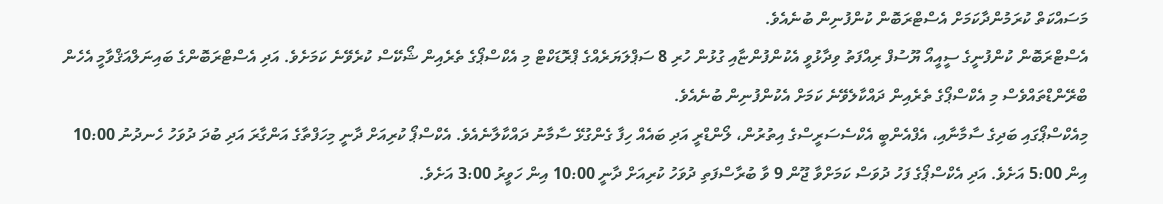މަސައްކަތް ކުރަމުންދާކަމަށް އެސްޓްރަބޮން ކުންފުނިން ބުނެއެވެ.
އެސްޓްރަބޮން ކުންފުނީގެ ސީއީއޯ ޔޫސުފް ރިއްފަތު ވިދާޅުވީ އެކުންފުންޏާއި ގުޅުން ހުރި 8 ސަޕްލަޔަރެއްގެ ޕްރޮޑަކްޓް މި އެކްސްޕޯގެ ތެރެއިން ޝޯކޭސް ކުރެވޭނެ ކަމަށެވެ. އަދި އެސްޓްރަބޮންގެ ބައިނަލްއަޤްވާމީ އެހެން ބްރޭންޑްތައްވެސް މި އެކްސްޕޯގެ ތެރެއިން ދައްކާލެވޭނެ ކަމަށް އެކުންފުނިން ބުނެއެވެ.
މިއެކްސްޕޯގައި ބަދިގެ ސާމާނާއި، އެފްއެންބީ އެކްސެސަރީސްގެ އިތުރުން، ލޯންޑްރީ އަދި ބައެއް ހިފާ ގެންގުޅޭ ސާމާނު ދައްކާލާނެއެވެ. އެކްސްޕޯ ކުރިއަށް ދާނީ މިހަފްތާގެ އަންގާރަ އަދި ބުދަ ދުވަހު ހެނދުނު 10:00 އިން 5:00 އަށެވެ. އަދި އެކްސްޕޯގެ ފަހު ދުވަސް ކަމަށްވާ ޖޫން 9 ވާ ބުރާސްފަތި ދުވަހު ކުރިއަށް ދާނީ 10:00 އިން ހަވީރު 3:00 އަށެވެ.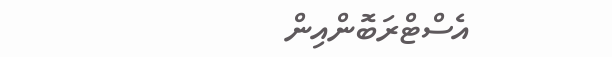އެސްޓްރަބޮންއިން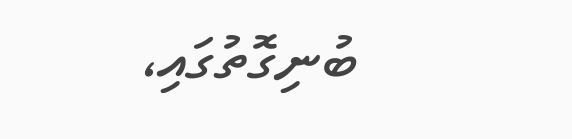ބުނިގޮތުގައި،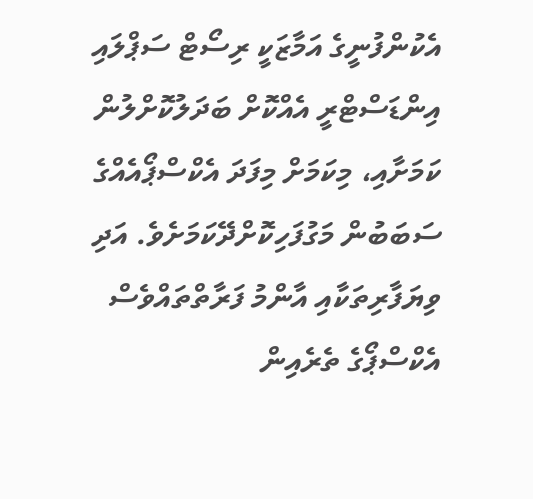އެކުންފުނީގެ އަމާޒަކީ ރިސޯޓް ސަޕްލައި އިންޑަސްޓްރީ އެއްކޮށް ބަދަލުކޮށްލުން ކަމަށާއި، މިކަމަށް މިފަދަ އެކްސްޕޯއެއްގެ ސަބަބުން މަގުފަހިކޮށްދޭކަމަށެވެ. އަދި ވިޔަފާރިތަކާއި އާންމު ފަރާތްތައްވެސް އެކްސްޕޯގެ ތެރެއިން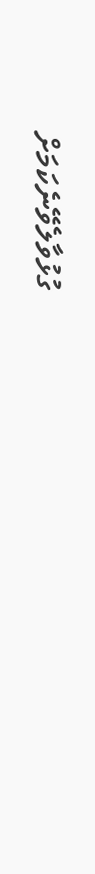ގުޅުވާލެވޭނެކަމަށް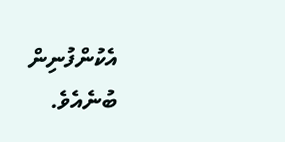އެކުންފުނިން ބުނެއެވެ.